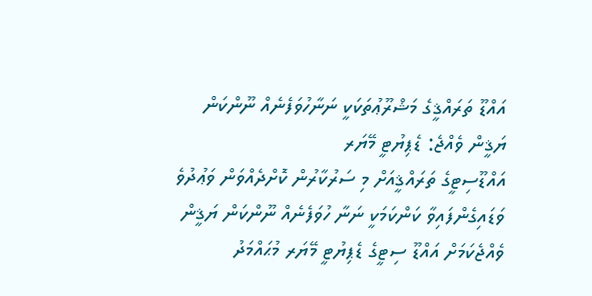އައްޑޫ ތަރައްޤީގެ މަޝްރޫޢުތަކަކީ ނަނާހުވަފެނެއް ނޫންކަން ޔަޤީން ވެއްޖެ: ޑެޕިޔުޓީ މޭޔަރ
އައްޑޫސިޓީގެ ތަރައްޤީއަށް މި ސަރުކާރުން ކޮށްދެއްވަން ވަޢުދުވެ ވަޑައިގެންފައިވާ ކަންކަމަކީ ނަނާ ހުވަފެނެއް ނޫންކަން ޔަޤީން ވެއްޖެކަމަށް އައްޑޫ ސިޓީގެ ޑެޕިޔުޓީ މޭޔަރ މުޙައްމަދު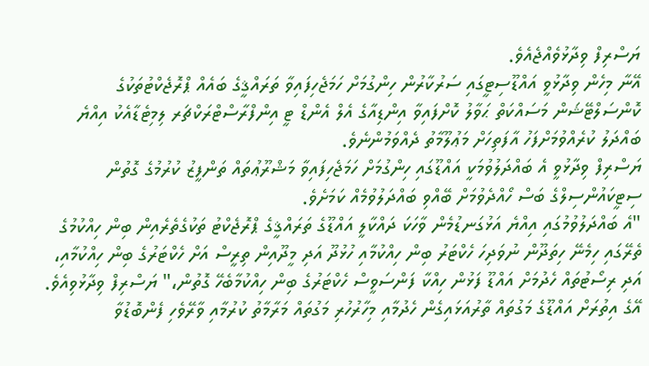ޔަސްރިފް ވިދާޅުވެއްޖެއެވެ.
އޭނާ މިހެން ވިދާޅުވީ އައްޑޫސިޓީގައި ސަރުކާރުން ހިންގުމަށް ހަމަޖެހިފައިވާ ތަރައްޤީގެ ބައެއް ޕްރޮޖެކްޓުތަކުގެ ކޮންސަލްޓޭޝަން މަސައްކަތް ޙަވާލު ކޮށްފައިވާ އިންޑިއާގެ އެލް އެންޑް ޓީ އިންފްރާސްޓްރަކްޗަރ ލިމިޓެޑާއެކު އިއްޔެ ބައްދަލު ކުރެއްވުމަށްފަހު އާފަތިހަށް މަޢުލޫމާތު ދެއްވަމުންނެވެ.
ޔަސްރިފް ވިދާޅުވީ އެ ބައްދަލުވުމަކީ އައްޑޫގައި ހިންގުމަށް ހަމަޖެހިފައިވާ މަޝްރޫޢުތައް ތަންފީޒު ކުރުމުގެ ގޮތުން ސިޓީކައުންސިލްގެ ބަސް ހޯއްދެވުމަށް ބޭއްވި ބައްދަލުވުމެއް ކަމަށެވެ.
"އެ ބައްދަލުވުމުގައި އިއްޔެ އަޅުގަނޑުމެން ވާހަކަ ދައްކާލީ އައްޑޫގެ ތަރައްޤީގެ ޕްރޮޖެކްޓު ތަކުގެތެރެއިން ބިން ހިއްކުމުގެ ތެރޭގައި ހިމެނޭ ހިތަދޫން ނުވަދިހަ ހެކްޓަރު ބިން ހިއްކުމާއި ހުޅުދޫ އަދި މީދޫއިން ތިރީސް އަށް ހެކްޓަރުގެ ބިން ހިއްކުމާއި، އަދި ރިސޯޓުތައް ހެދުމަށް އައްޑޫ ފަޅުން ހިއްކާ ފަންސަވީސް ހެކްޓަރުގެ ބިން ހިއްކުމާބެހޭ ގޮތުން،" ޔަސްރިފް ވިދާޅުވިއެވެ. އޭގެ އިތުރަށް އައްޑޫގެ މަގުތައް ތާރުއަޅައިގެން ހެދުމާއި މިހާރުހުރި މަގުތައް މަރާމާތު ކުރުމާއި ވާރޭވެހި ފެންބޮޑުވާ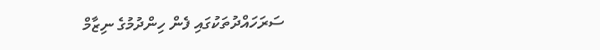ސަރަހައްދުތަކުގައި ފެން ހިންދުމުގެ ނިޒާމް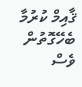ޤާއިމް ކުރުމާ ބެހޭގޮތުން ވެސް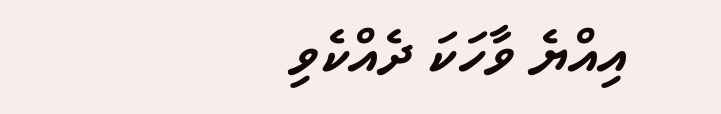އިއްޔެ ވާހަކަ ދެއްކެވި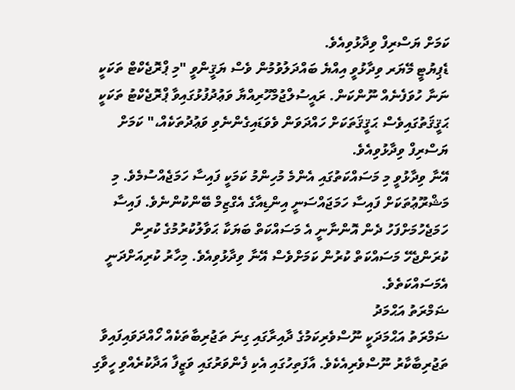ކަމަށް ޔަސްރިފް ވިދާޅުވިއެވެ.
ޑެޕިޔުޓީ މޭޔަރ ވިދާޅުވީ އިއްޔެ ބައްދަލުވުމުން ވެސް ޔަޤީންވީ "މި ޕްރޮޖެކްޓް ތަކަކީ ނަނާ ހުވަފެނެއް ނޫންކަން. ރައީސުލްޖުމްހޫރިއްޔާ ވަޢުދުފުޅުގައިވާ ޕްރޮޖެކްޓު ތަކަކީ ޙަޤީޤަތުގައިވެސް ޙަޤީޤަތަކަށް ހައްދަވަން ވެވަޑައިގެންނެވި ވަޢުދުތަކެއް،" ކަމަށް ޔަސްރިފް ވިދާޅުވިއެވެ.
އޭނާ ވިދާޅުވީ މި މަސައްކަތުގައި އެންމެ މުހިންމު ކަމަކީ ފައިސާ ހަމަޖެއްސުމެވެ. މި މަޝްރޫޢުތަކަށް ފައިސާ ހަމަޖައްސަނީ އިންޑިއާގެ އެގްޒިމް ބޭންކުންނެވެ. ފައިސާ ހަމަޖެހުމަށްފަހު ދެން އޮންނާނީ އެ މަސައްކަތް ބަޔަކާ ޙަވާލުކުރުމުގެ ކުރިން ކުރަންޖެހޭ މަސައްކަތް ކުރުން ކަމަށްވެސް އޭނާ ވިދާޅުވިއެވެ. މިހާރު ކުރިއަށްދަނީ އެމަސައްކަތެވެ.
ޟަމްރަތު އަޙްމަދު
ޟަމްރަތު އަޙްމަދަކީ ނޫސްވެރިކަމުގެ ދާއިރާގައި ގިނަ ތަޖުރިބާތަކެއް ހޯއްދަވައިފައިވާ ތަޖުރިބާކާރު ނޫސްވެރިއެކެވެ. އާފަތިހުގައި އެކި ފެންވަރުގައި ވަޒީފާ އަދާކުރެއްވި ހީވާގި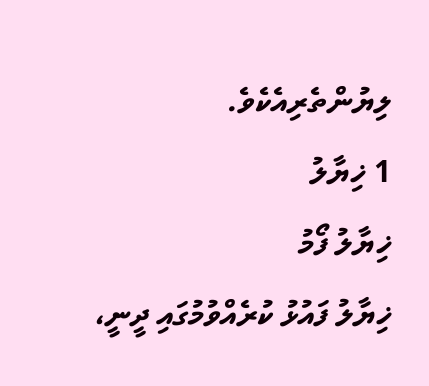ލިޔުންތެރިއެކެވެ.
1 ޚިޔާލު
ޚިޔާލު ފޯމު
ޚިޔާލު ފައުޅު ކުރެއްވުމުގައި ދީނީ،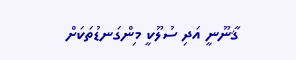ޤާނޫނީ އަދި ސުލޫކީ މިންގަނޑުތަކަށް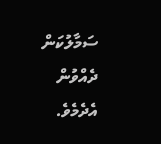ސަމާލުކަން ދެއްވުން އެދެމެވެ.